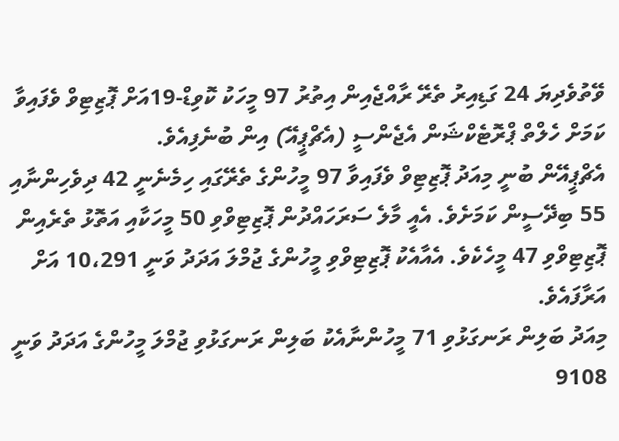ވޭތުވެދިޔަ 24 ގަޑިއިރު ތެރޭ ރާއްޖެއިން އިތުރު 97 މީހަކު ކޮވިޑް-19އަށް ޕޮޒިޓިވް ވެފައިވާ ކަމަށް ހެލްތް ޕްރޮޓެކްޝަން އެޖެންސީ (އެޗްޕީއޭ) އިން ބުނެފިއެވެ.
އެޗްޕީއޭން ބުނީ މިއަދު ޕޮޒިޓިވް ވެފައިވާ 97 މީހުންގެ ތެރޭގައި ހިމެނެނީ 42 ދިވެހިންނާއި 55 ބިދޭސީން ކަމަށެވެ. އެއީ މާލެ ސަރަހައްދުން ޕޮޒިޓިވްވި 50 މީހަކާއި އަތޮޅު ތެރެއިން ޕޮޒިޓިވްވި 47 މީހެކެވެ. އެއާއެކު ޕޮޒިޓިވްވި މީހުންގެ ޖުމްލަ އަދަދު ވަނީ 10،291 އަށް އަރާފައެވެ.
މިއަދު ބަލިން ރަނގަޅުވި 71 މީހުންނާއެކު ބަލިން ރަނގަޅުވި ޖުމްލަ މީހުންގެ އަދަދު ވަނީ 9108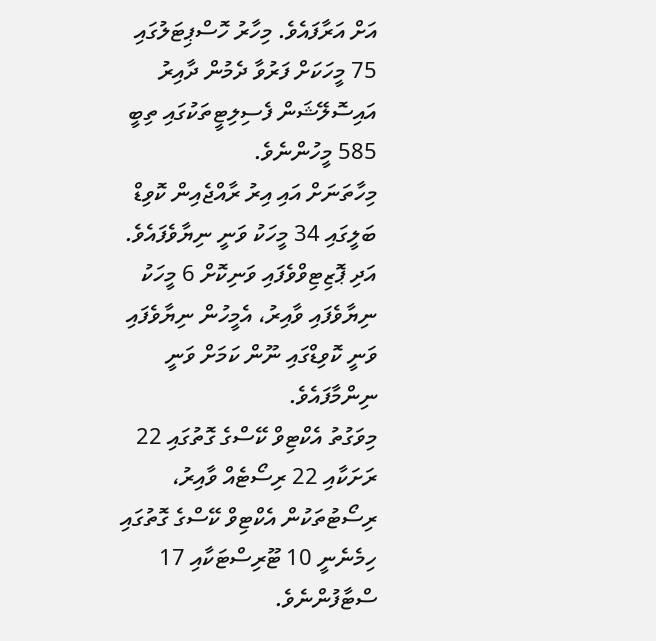އަށް އަރާފައެވެ. މިހާރު ހޮސްޕިޓަލުގައި 75 މީހަކަށް ފަރުވާ ދެމުން ދާއިރު އައިސޮލޭޝަން ފެސިލިޓީތަކުގައި ތިބީ 585 މީހުންނެވެ.
މިހާތަނަށް އައި އިރު ރާއްޖެއިން ކޮވިޑް ބަލީގައި 34 މީހަކު ވަނީ ނިޔާވެފައެވެ. އަދި ޕޮޒިޓިވްވެފައި ވަނިކޮށް 6 މީހަކު ނިޔާވެފައި ވާއިރު، އެމީހުން ނިޔާވެފައި ވަނީ ކޮވިޑްގައި ނޫން ކަމަށް ވަނީ ނިންމާފައެވެ.
މިވަގުތު އެކްޓިވް ކޭސްގެ ގޮތުގައި 22 ރަށަކާއި 22 ރިސޯޓެއް ވާއިރު، ރިސޯޓުތަކުން އެކްޓިވް ކޭސްގެ ގޮތުގައި ހިމެނެނީ 10 ޓޫރިސްޓަކާއި 17 ސްޓާފުންނެވެ.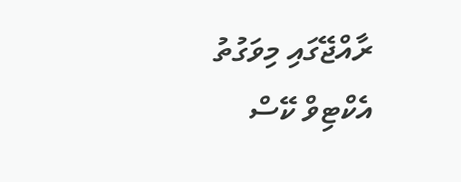ރާއްޖޭގައި މިވަގުތު އެކްޓިވް ކޭސް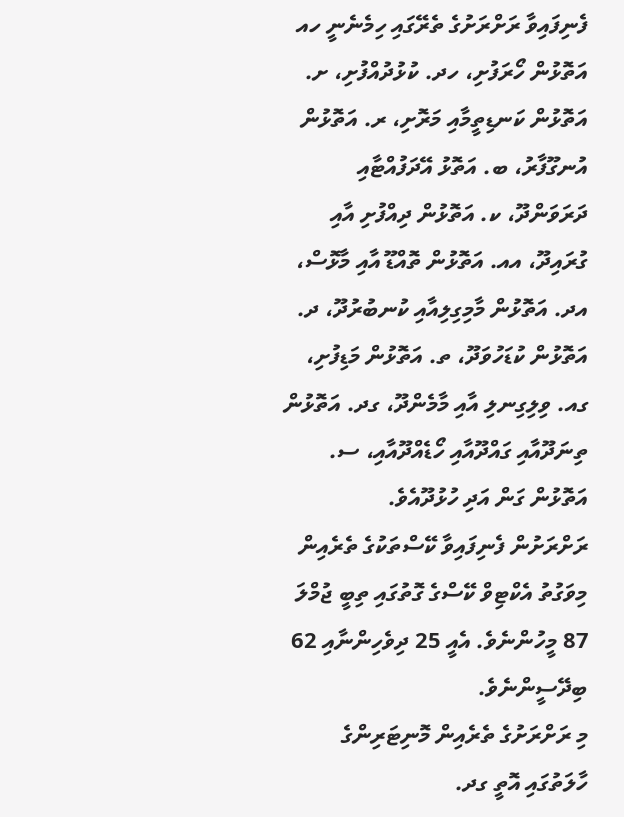ފެނިފައިވާ ރަށްރަށުގެ ތެރޭގައި ހިމެނެނީ ހއ އަތޮޅުން ހޯރަފުށި، ހދ. ކުޅުދުއްފުށި، ށ. އަތޮޅުން ކަނޑިތީމާއި މަރޮށި، ރ. އަތޮޅުން އުނގޫފާރު، ބ. އަތޮޅު އޭދަފުއްޓާއި ދަރަވަންދޫ، ކ. އަތޮޅުން ދިއްފުށި އާއި ގުރައިދޫ، އއ. އަތޮޅުން ތޮއްޑޫ އާއި މާޅޮސް، އދ. އަތޮޅުން މާމިގިލިއާއި ކުނބުރުދޫ، ދ. އަތޮޅުން ކުޑަހުވަދޫ، ތ. އަތޮޅުން މަޑިފުށި، ގއ. ވިލިގިނލި އާއި މާމެންދޫ، ގދ. އަތޮޅުން ތިނަދޫއާއި ގައްދޫއާއި ހޯޑެއްދޫއާއި، ސ. އަތޮޅުން ގަން އަދި ހުޅުދޫއެވެ.
ރަށްރަށުން ފެނިފައިވާ ކޭސްތަކުގެ ތެރެއިން މިވަގުތު އެކްޓިވް ކޭސްގެ ގޮތުގައި ތިބީ ޖުމްލަ 87 މީހުންނެވެ. އެއީ 25 ދިވެހިންނާއި 62 ބިދޭސީންނެވެ.
މި ރަށްރަށުގެ ތެރެއިން މޮނިޓަރިންގެ ހާލަތުގައި އޮތީ ގދ.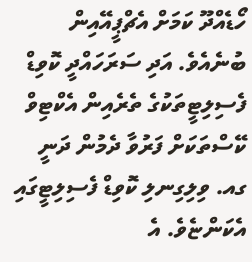ހޯޑެއްދޫ ކަމަށް އެޗްޕީއޭއިން ބުނެއެވެ. އަދި ސަރަހައްދީ ކޮވިޑް ފެސިލިޓީތަކުގެ ތެރެއިން އެކްޓިވް ކޭސްތަކަށް ފަރުވާ ދެމުން ދަނީ ގއ. ވިލިގިނލި ކޮވިޑް ފެސިލިޓީގައި އެކަންޏެވެ. އެ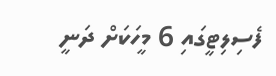ފެސިލިޓީގައި 6 މީހަކަށް ދަނީ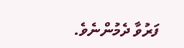ފަރުވާ ދެމުންނެވެ.